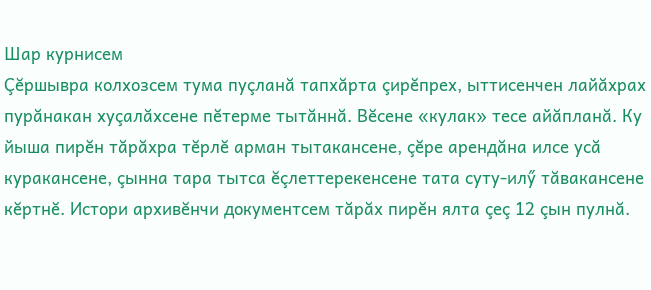Шар курнисем
Çĕршывра колхозсем тума пуçланă тапхăрта çирĕпрех, ыттисенчен лайăхрах пурăнакан хуçалăхсене пĕтерме тытăннă. Вĕсене «кулак» тесе айăпланă. Ку йыша пирĕн тăрăхра тĕрлĕ арман тытакансене, çĕре арендăна илсе усă куракансене, çынна тара тытса ĕçлеттерекенсене тата суту-илӳ тăвакансене кĕртнĕ. Истори архивĕнчи документсем тăрăх пирĕн ялта çеç 12 çын пулнă.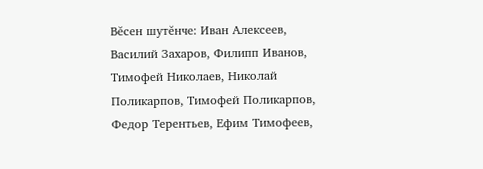Вĕсен шутĕнче: Иван Алексеев, Василий Захаров, Филипп Иванов, Тимофей Николаев, Николай Поликарпов, Тимофей Поликарпов, Федор Терентьев, Ефим Тимофеев,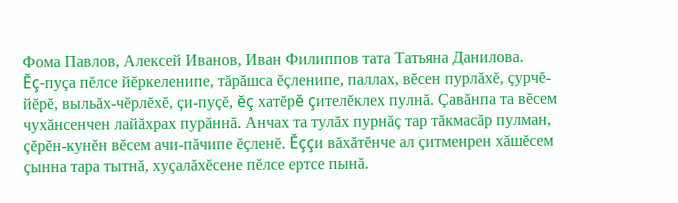Фома Павлов, Алексей Иванов, Иван Филиппов тата Татьяна Данилова.
Ĕç-пуçа пĕлсе йĕркеленипе, тăрăшса ĕçленипе, паллах, вĕсен пурлăхĕ, çурчĕ-йĕрĕ, выльăх-чĕрлĕхĕ, çи-пуçĕ, ĕç хатĕрĕ çителĕклех пулнă. Çавăнпа та вĕсем чухăнсенчен лайăхрах пурăннă. Анчах та тулăх пурнăç тар тăкмасăр пулман, çĕрĕн-кунĕн вĕсем ачи-пăчипе ĕçленĕ. Ĕççи вăхăтĕнче ал çитменрен хăшĕсем çынна тара тытнă, хуçалăхĕсене пĕлсе ертсе пынă.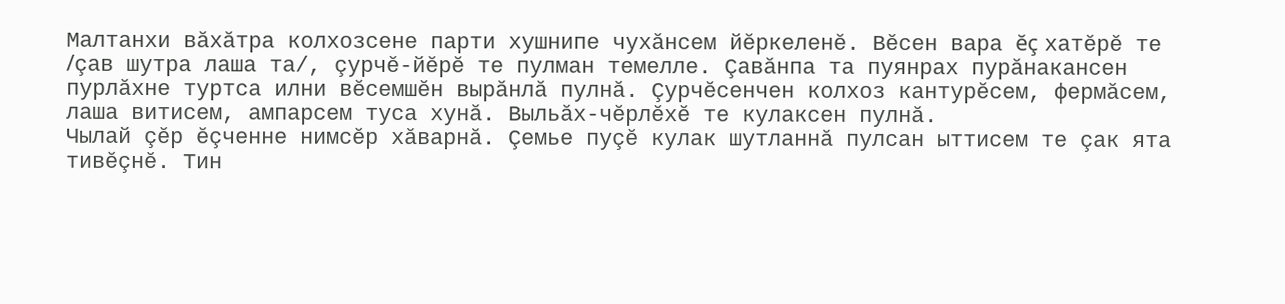Малтанхи вăхăтра колхозсене парти хушнипе чухăнсем йĕркеленĕ. Вĕсен вара ĕç хатĕрĕ те /çав шутра лаша та/, çурчĕ-йĕрĕ те пулман темелле. Çавăнпа та пуянрах пурăнакансен пурлăхне туртса илни вĕсемшĕн вырăнлă пулнă. Çурчĕсенчен колхоз кантурĕсем, фермăсем, лаша витисем, ампарсем туса хунă. Выльăх-чĕрлĕхĕ те кулаксен пулнă.
Чылай çĕр ĕçченне нимсĕр хăварнă. Çемье пуçĕ кулак шутланнă пулсан ыттисем те çак ята тивĕçнĕ. Тин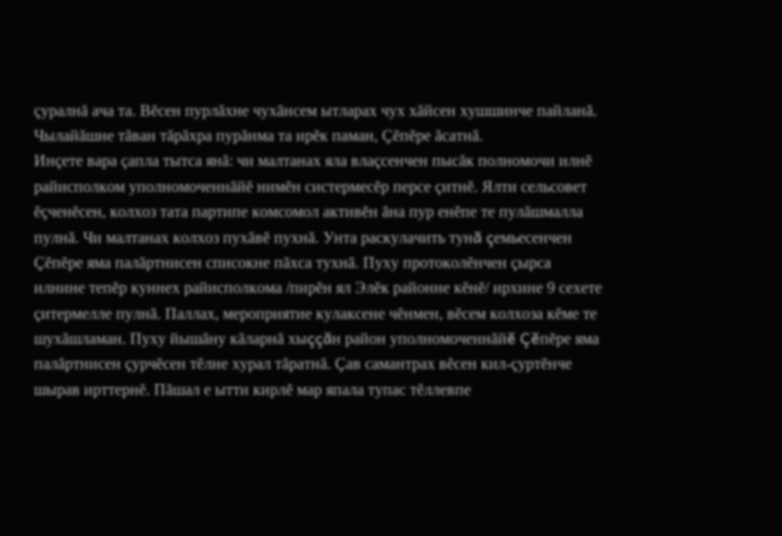çуралнă ача та. Вĕсен пурлăхне чухăнсем ытларах чух хăйсен хушшинче пайланă. Чылайăшне тăван тăрăхра пурăнма та ирĕк паман, Çĕпĕре ăсатнă.
Инçете вара çапла тытса янă: чи малтанах яла влаçсенчен пысăк полномочи илнĕ райисполком уполномоченнăйĕ нимĕн систермесĕр персе çитнĕ. Ялти сельсовет ĕçченĕсен, колхоз тата партипе комсомол активĕн ăна пур енĕпе те пулăшмалла пулнă. Чи малтанах колхоз пухăвĕ пухнă. Унта раскулачить тунă çемьесенчен Çĕпĕре яма палăртнисен списокне пăхса тухнă. Пуху протоколĕнчен çырса илнине тепĕр куннех райисполкома /пирĕн ял Элĕк районне кĕнĕ/ ирхине 9 сехете çитермелле пулнă. Паллах, мероприятие кулаксене чĕнмен, вĕсем колхоза кĕме те шухăшламан. Пуху йышăну кăларнă хыççăн район уполномоченнăйĕ Çĕпĕре яма палăртнисен çурчĕсен тĕлне хурал тăратнă. Çав самантрах вĕсен кил-çуртĕнче шырав ирттернĕ. Пăшал е ытти кирлĕ мар япала тупас тĕллевпе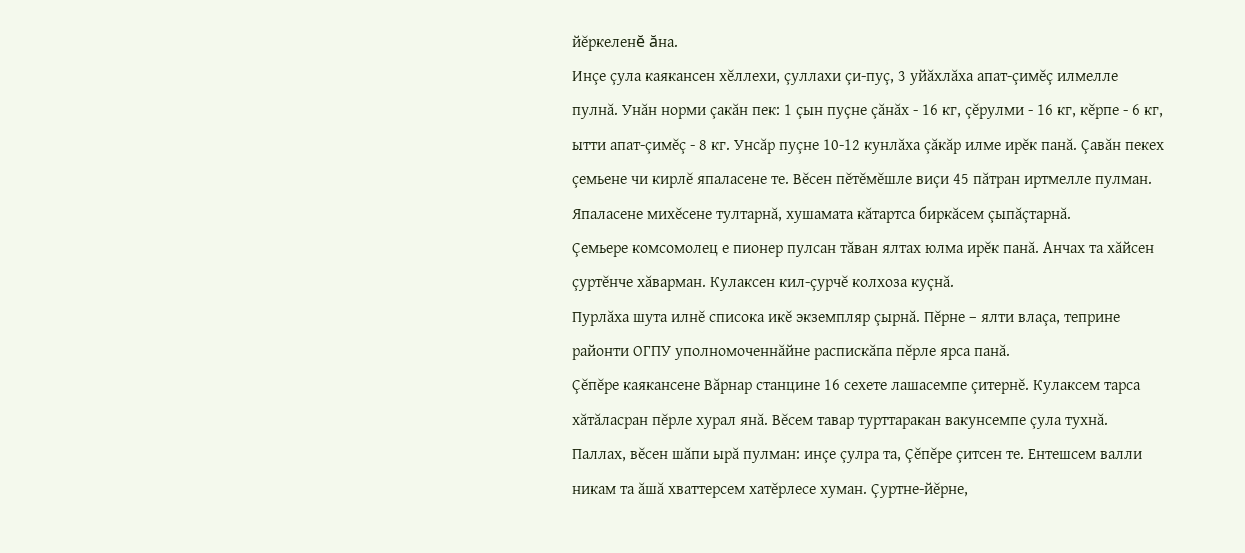йĕркеленĕ ăна.
Инçе çула каякансен хĕллехи, çуллахи çи-пуç, 3 уйăхлăха апат-çимĕç илмелле пулнă. Унăн норми çакăн пек: 1 çын пуçне çăнăх - 16 кг, çĕрулми - 16 кг, кĕрпе - 6 кг, ытти апат-çимĕç - 8 кг. Унсăр пуçне 10-12 кунлăха çăкăр илме ирĕк панă. Çавăн пекех çемьене чи кирлĕ япаласене те. Вĕсен пĕтĕмĕшле виçи 45 пăтран иртмелле пулман. Япаласене михĕсене тултарнă, хушамата кăтартса биркăсем çыпăçтарнă.
Çемьере комсомолец е пионер пулсан тăван ялтах юлма ирĕк панă. Анчах та хăйсен çуртĕнче хăварман. Кулаксен кил-çурчĕ колхоза куçнă.
Пурлăха шута илнĕ списока икĕ экземпляр çырнă. Пĕрне – ялти влаçа, теприне районти ОГПУ уполномоченнăйне распискăпа пĕрле ярса панă.
Çĕпĕре каякансене Вăрнар станцине 16 сехете лашасемпе çитернĕ. Кулаксем тарса хăтăласран пĕрле хурал янă. Вĕсем тавар турттаракан вакунсемпе çула тухнă.
Паллах, вĕсен шăпи ырă пулман: инçе çулра та, Çĕпĕре çитсен те. Ентешсем валли никам та ăшă хваттерсем хатĕрлесе хуман. Çуртне-йĕрне,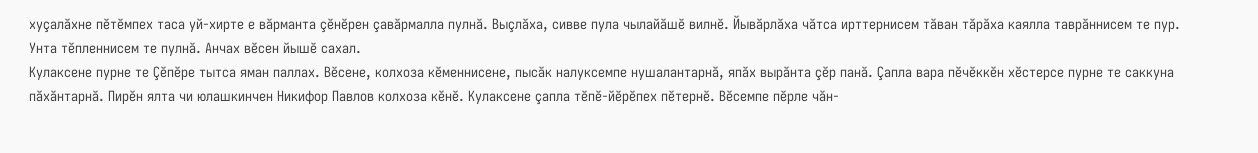хуçалăхне пĕтĕмпех таса уй-хирте е вăрманта çĕнĕрен çавăрмалла пулнă. Выçлăха, сивве пула чылайăшĕ вилнĕ. Йывăрлăха чăтса ирттернисем тăван тăрăха каялла таврăннисем те пур. Унта тĕпленнисем те пулнă. Анчах вĕсен йышĕ сахал.
Кулаксене пурне те Çĕпĕре тытса яман паллах. Вĕсене, колхоза кĕменнисене, пысăк налуксемпе нушалантарнă, япăх вырăнта çĕр панă. Çапла вара пĕчĕккĕн хĕстерсе пурне те саккуна пăхăнтарнă. Пирĕн ялта чи юлашкинчен Никифор Павлов колхоза кĕнĕ. Кулаксене çапла тĕпĕ-йĕрĕпех пĕтернĕ. Вĕсемпе пĕрле чăн-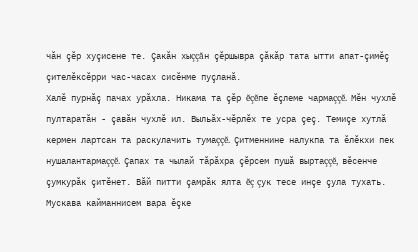чăн çĕр хуçисене те. Çакăн хыççăн çĕршывра çăкăр тата ытти апат-çимĕç çителĕксĕрри час-часах сисĕнме пуçланă.
Халĕ пурнăç пачах урăхла. Никама та çĕр ĕçĕпе ĕçлеме чармаççĕ. Мĕн чухлĕ пултаратăн - çавăн чухлĕ ил. Выльăх-чĕрлĕх те усра çеç. Темиçе хутлă кермен лартсан та раскулачить тумаççĕ. Çитменнине налукпа та ĕлĕкхи пек нушалантармаççĕ. Çапах та чылай тăрăхра çĕрсем пушă выртаççĕ, вĕсенче çумкурăк çитĕнет. Вăй питти çамрăк ялта ĕç çук тесе инçе çула тухать. Мускава кайманнисем вара ĕçке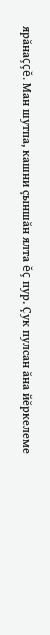ярăнаççĕ. Ман шутпа, кашни çыншăн ялта ĕç пур. Çук пулсан ăна йĕркелеме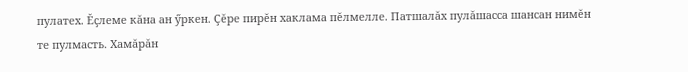пулатех. Ĕçлеме кăна ан ӳркен. Çĕре пирĕн хаклама пĕлмелле. Патшалăх пулăшасса шансан нимĕн те пулмасть. Хамăрăн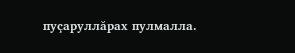пуçаруллăрах пулмалла.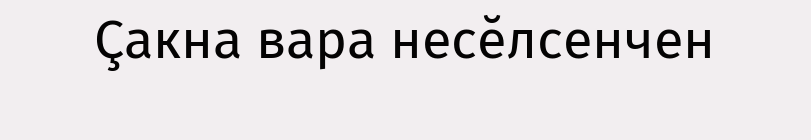Çакна вара несĕлсенчен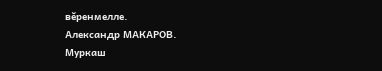вĕренмелле.
Александр МАКАРОВ.
Муркаш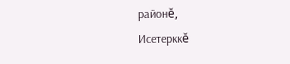районĕ,
Исетерккĕ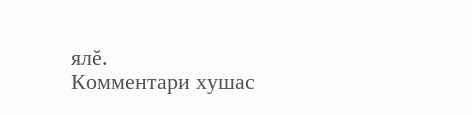ялĕ.
Комментари хушас